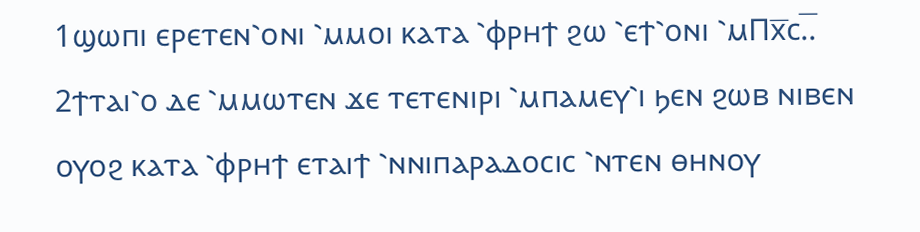1ϣⲱⲡⲓ ⲉⲣⲉⲧⲉⲛ⳿ⲟⲛⲓ ⳿ⲙⲙⲟⲓ ⲕⲁⲧⲁ ⳿ⲫⲣⲏϯ ϩⲱ ⳿ⲉϯ⳿ⲟⲛⲓ ⳿ⲙⲠⲭ̅ⲥ.̅.
2ϯⲧⲁⲓ⳿ⲟ ⲇⲉ ⳿ⲙⲙⲱⲧⲉⲛ ϫⲉ ⲧⲉⲧⲉⲛⲓⲣⲓ ⳿ⲙⲡⲁⲙⲉⲩ⳿ⲓ ϧⲉⲛ ϩⲱⲃ ⲛⲓⲃⲉⲛ ⲟⲩⲟϩ ⲕⲁⲧⲁ ⳿ⲫⲣⲏϯ ⲉⲧⲁⲓϯ ⳿ⲛⲛⲓⲡⲁⲣⲁⲇⲟⲥⲓⲥ ⳿ⲛⲧⲉⲛ ⲑⲏⲛⲟⲩ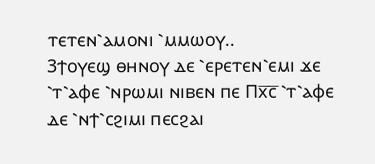ⲧⲉⲧⲉⲛ⳿ⲁⲙⲟⲛⲓ ⳿ⲙⲙⲱⲟⲩ..
3ϯⲟⲩⲉϣ ⲑⲏⲛⲟⲩ ⲇⲉ ⳿ⲉⲣⲉⲧⲉⲛ⳿ⲉⲙⲓ ϫⲉ ⳿ⲧ⳿ⲁⲫⲉ ⳿ⲛⲣⲱⲙⲓ ⲛⲓⲃⲉⲛ ⲡⲉ Ⲡⲭ̅ⲥ̅ ⳿ⲧ⳿ⲁⲫⲉ ⲇⲉ ⳿ⲛϯ⳿ⲥϩⲓⲙⲓ ⲡⲉⲥϩⲁⲓ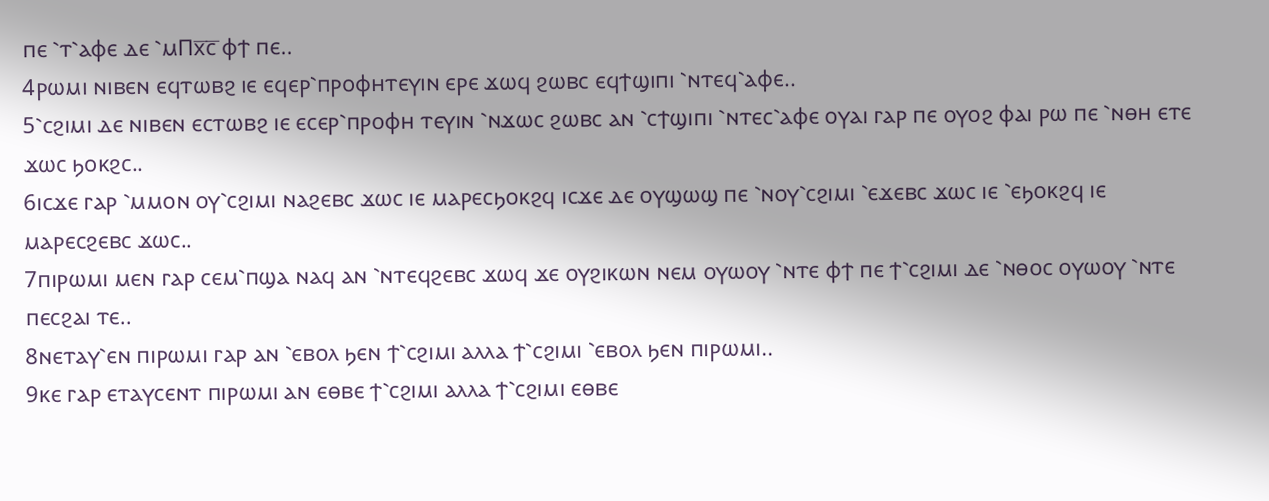ⲡⲉ ⳿ⲧ⳿ⲁⲫⲉ ⲇⲉ ⳿ⲙⲠⲭ̅ⲥ̅ ⲫϯ ⲡⲉ..
4ⲣⲱⲙⲓ ⲛⲓⲃⲉⲛ ⲉϥⲧⲱⲃϩ ⲓⲉ ⲉϥⲉⲣ⳿ⲡⲣⲟⲫⲏⲧⲉⲩⲓⲛ ⲉⲣⲉ ϫⲱϥ ϩⲱⲃⲥ ⲉϥϯϣⲓⲡⲓ ⳿ⲛⲧⲉϥ⳿ⲁⲫⲉ..
5⳿ⲥϩⲓⲙⲓ ⲇⲉ ⲛⲓⲃⲉⲛ ⲉⲥⲧⲱⲃϩ ⲓⲉ ⲉⲥⲉⲣ⳿ⲡⲣⲟⲫⲏ ⲧⲉⲩⲓⲛ ⳿ⲛϫⲱⲥ ϩⲱⲃⲥ ⲁⲛ ⳿ⲥϯϣⲓⲡⲓ ⳿ⲛⲧⲉⲥ⳿ⲁⲫⲉ ⲟⲩⲁⲓ ⲅⲁⲣ ⲡⲉ ⲟⲩⲟϩ ⲫⲁⲓ ⲣⲱ ⲡⲉ ⳿ⲛⲑⲏ ⲉⲧⲉ ϫⲱⲥ ϧⲟⲕϩⲥ..
6ⲓⲥϫⲉ ⲅⲁⲣ ⳿ⲙⲙⲟⲛ ⲟⲩ⳿ⲥϩⲓⲙⲓ ⲛⲁϩⲉⲃⲥ ϫⲱⲥ ⲓⲉ ⲙⲁⲣⲉⲥϧⲟⲕϩϥ ⲓⲥϫⲉ ⲇⲉ ⲟⲩϣⲱϣ ⲡⲉ ⳿ⲛⲟⲩ⳿ⲥϩⲓⲙⲓ ⳿ⲉϫⲉⲃⲥ ϫⲱⲥ ⲓⲉ ⳿ⲉϧⲟⲕϩϥ ⲓⲉ ⲙⲁⲣⲉⲥϩⲉⲃⲥ ϫⲱⲥ..
7ⲡⲓⲣⲱⲙⲓ ⲙⲉⲛ ⲅⲁⲣ ⲥⲉⲙ⳿ⲡϣⲁ ⲛⲁϥ ⲁⲛ ⳿ⲛⲧⲉϥϩⲉⲃⲥ ϫⲱϥ ϫⲉ ⲟⲩϩⲓⲕⲱⲛ ⲛⲉⲙ ⲟⲩⲱⲟⲩ ⳿ⲛⲧⲉ ⲫϯ ⲡⲉ ϯ⳿ⲥϩⲓⲙⲓ ⲇⲉ ⳿ⲛⲑⲟⲥ ⲟⲩⲱⲟⲩ ⳿ⲛⲧⲉ ⲡⲉⲥϩⲁⲓ ⲧⲉ..
8ⲛⲉⲧⲁⲩ⳿ⲉⲛ ⲡⲓⲣⲱⲙⲓ ⲅⲁⲣ ⲁⲛ ⳿ⲉⲃⲟⲗ ϧⲉⲛ ϯ⳿ⲥϩⲓⲙⲓ ⲁⲗⲗⲁ ϯ⳿ⲥϩⲓⲙⲓ ⳿ⲉⲃⲟⲗ ϧⲉⲛ ⲡⲓⲣⲱⲙⲓ..
9ⲕⲉ ⲅⲁⲣ ⲉⲧⲁⲩⲥⲉⲛⲧ ⲡⲓⲣⲱⲙⲓ ⲁⲛ ⲉⲑⲃⲉ ϯ⳿ⲥϩⲓⲙⲓ ⲁⲗⲗⲁ ϯ⳿ⲥϩⲓⲙⲓ ⲉⲑⲃⲉ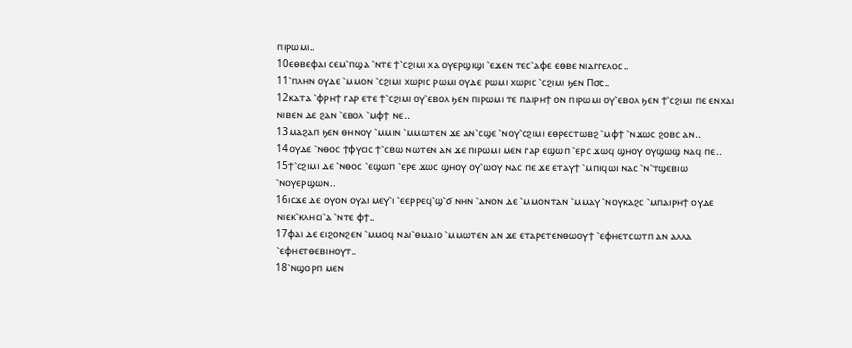ⲡⲓⲣⲱⲙⲓ..
10ⲉⲑⲃⲉⲫⲁⲓ ⲥⲉⲙ⳿ⲡϣⲁ ⳿ⲛⲧⲉ ϯ⳿ⲥϩⲓⲙⲓ ⲭⲁ ⲟⲩⲉⲣϣⲓϣⲓ ⳿ⲉϫⲉⲛ ⲧⲉⲥ⳿ⲁⲫⲉ ⲉⲑⲃⲉ ⲛⲓⲁⲅⲅⲉⲗⲟⲥ..
11⳿ⲡⲗⲏⲛ ⲟⲩⲇⲉ ⳿ⲙⲙⲟⲛ ⳿ⲥϩⲓⲙⲓ ⲭⲱⲣⲓⲥ ⲣⲱⲙⲓ ⲟⲩⲇⲉ ⲣⲱⲙⲓ ⲭⲱⲣⲓⲥ ⳿ⲥϩⲓⲙⲓ ϧⲉⲛ Ⲡ⳪..
12ⲕⲁⲧⲁ ⳿ⲫⲣⲏϯ ⲅⲁⲣ ⲉⲧⲉ ϯ⳿ⲥϩⲓⲙⲓ ⲟⲩ⳿ⲉⲃⲟⲗ ϧⲉⲛ ⲡⲓⲣⲱⲙⲓ ⲧⲉ ⲡⲁⲓⲣⲏϯ ⲟⲛ ⲡⲓⲣⲱⲙⲓ ⲟⲩ⳿ⲉⲃⲟⲗ ϧⲉⲛ ϯ⳿ⲥϩⲓⲙⲓ ⲡⲉ ⲉⲛⲭⲁⲓ ⲛⲓⲃⲉⲛ ⲇⲉ ϩⲁⲛ ⳿ⲉⲃⲟⲗ ⳿ⲙⲫϯ ⲛⲉ..
13ⲙⲁϩⲁⲡ ϧⲉⲛ ⲑⲏⲛⲟⲩ ⳿ⲙⲙⲓⲛ ⳿ⲙⲙⲱⲧⲉⲛ ϫⲉ ⲁⲛ⳿ⲥϣⲉ ⳿ⲛⲟⲩ⳿ⲥϩⲓⲙⲓ ⲉⲑⲣⲉⲥⲧⲱⲃϩ ⳿ⲙⲫϯ ⳿ⲛϫⲱⲥ ϩⲟⲃⲥ ⲁⲛ..
14ⲟⲩⲇⲉ ⳿ⲛⲑⲟⲥ ϯⲫⲩⲥⲓⲥ ϯ⳿ⲥⲃⲱ ⲛⲱⲧⲉⲛ ⲁⲛ ϫⲉ ⲡⲓⲣⲱⲙⲓ ⲙⲉⲛ ⲅⲁⲣ ⲉϣⲱⲡ ⳿ⲉⲣⲥ ϫⲱϥ ϣⲏⲟⲩ ⲟⲩϣⲱϣ ⲛⲁϥ ⲡⲉ..
15ϯ⳿ⲥϩⲓⲙⲓ ⲇⲉ ⳿ⲛⲑⲟⲥ ⳿ⲉϣⲱⲡ ⳿ⲉⲣⲉ ϫⲱⲥ ϣⲏⲟⲩ ⲟⲩ⳿ⲱⲟⲩ ⲛⲁⲥ ⲡⲉ ϫⲉ ⲉⲧⲁⲩϯ ⳿ⲙⲡⲓϥⲱⲓ ⲛⲁⲥ ⳿ⲛ⳿ⲧϣⲉⲃⲓⲱ ⳿ⲛⲟⲩⲉⲣϣⲱⲛ..
16ⲓⲥϫⲉ ⲇⲉ ⲟⲩⲟⲛ ⲟⲩⲁⲓ ⲙⲉⲩ⳿ⲓ ⳿ⲉⲉⲣⲣⲉϥ⳿ϣ⳿ϭ ⲛⲏⲛ ⳿ⲁⲛⲟⲛ ⲇⲉ ⳿ⲙⲙⲟⲛⲧⲁⲛ ⳿ⲙⲙⲁⲩ ⳿ⲛⲟⲩⲕⲁϩⲥ ⳿ⲙⲡⲁⲓⲣⲏϯ ⲟⲩⲇⲉ ⲛⲓⲉⲕ⳿ⲕⲗⲏⲥⲓ⳿ⲁ ⳿ⲛⲧⲉ ⲫϯ..
17ⲫⲁⲓ ⲇⲉ ⲉⲓϩⲟⲛϩⲉⲛ ⳿ⲙⲙⲟϥ ⲛⲁⲓ⳿ⲑⲙⲁⲓⲟ ⳿ⲙⲙⲱⲧⲉⲛ ⲁⲛ ϫⲉ ⲉⲧⲁⲣⲉⲧⲉⲛⲑⲱⲟⲩϯ ⳿ⲉⲫⲏⲉⲧⲥⲱⲧⲡ ⲁⲛ ⲁⲗⲗⲁ ⳿ⲉⲫⲏⲉⲧⲑⲉⲃⲓⲏⲟⲩⲧ..
18⳿ⲛϣⲟⲣⲡ ⲙⲉⲛ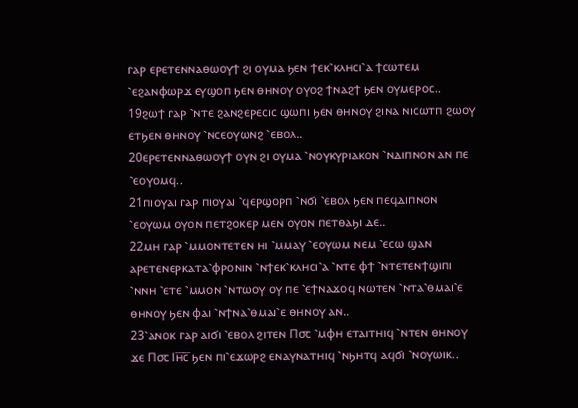ⲅⲁⲣ ⲉⲣⲉⲧⲉⲛⲛⲁⲑⲱⲟⲩϯ ϩⲓ ⲟⲩⲙⲁ ϧⲉⲛ ϯⲉⲕ⳿ⲕⲗⲏⲥⲓ⳿ⲁ ϯⲥⲱⲧⲉⲙ ⳿ⲉϩⲁⲛⲫⲱⲣϫ ⲉⲩϣⲟⲡ ϧⲉⲛ ⲑⲏⲛⲟⲩ ⲟⲩⲟϩ ϯⲛⲁϩϯ ϧⲉⲛ ⲟⲩⲙⲉⲣⲟⲥ..
19ϩⲱϯ ⲅⲁⲣ ⳿ⲛⲧⲉ ϩⲁⲛϩⲉⲣⲉⲥⲓⲥ ϣⲱⲡⲓ ϧⲉⲛ ⲑⲏⲛⲟⲩ ϩⲓⲛⲁ ⲛⲓⲥⲱⲧⲡ ϩⲱⲟⲩ ⲉⲧϧⲉⲛ ⲑⲏⲛⲟⲩ ⳿ⲛⲥⲉⲟⲩⲱⲛϩ ⳿ⲉⲃⲟⲗ..
20ⲉⲣⲉⲧⲉⲛⲛⲁⲑⲱⲟⲩϯ ⲟⲩⲛ ϩⲓ ⲟⲩⲙⲁ ⳿ⲛⲟⲩⲕⲩⲣⲓⲁⲕⲟⲛ ⳿ⲛⲇⲓⲡⲛⲟⲛ ⲁⲛ ⲡⲉ ⳿ⲉⲟⲩⲟⲙϥ..
21ⲡⲓⲟⲩⲁⲓ ⲅⲁⲣ ⲡⲓⲟⲩⲁⲓ ⳿ϥⲉⲣϣⲟⲣⲡ ⳿ⲛϭⲓ ⳿ⲉⲃⲟⲗ ϧⲉⲛ ⲡⲉϥⲇⲓⲡⲛⲟⲛ ⳿ⲉⲟⲩⲱⲙ ⲟⲩⲟⲛ ⲡⲉⲧϩⲟⲕⲉⲣ ⲙⲉⲛ ⲟⲩⲟⲛ ⲡⲉⲧⲑⲁϧⲓ ⲇⲉ..
22ⲙⲏ ⲅⲁⲣ ⳿ⲙⲙⲟⲛⲧⲉⲧⲉⲛ ⲏⲓ ⳿ⲙⲙⲁⲩ ⳿ⲉⲟⲩⲱⲙ ⲛⲉⲙ ⳿ⲉⲥⲱ ϣⲁⲛ ⲁⲣⲉⲧⲉⲛⲉⲣⲕⲁⲧⲁ⳿ⲫⲣⲟⲛⲓⲛ ⳿ⲛϯⲉⲕ⳿ⲕⲗⲏⲥⲓ⳿ⲁ ⳿ⲛⲧⲉ ⲫϯ ⳿ⲛⲧⲉⲧⲉⲛϯϣⲓⲡⲓ ⳿ⲛⲛⲏ ⳿ⲉⲧⲉ ⳿ⲙⲙⲟⲛ ⳿ⲛⲧⲱⲟⲩ ⲟⲩ ⲡⲉ ⳿ⲉϯⲛⲁϫⲟϥ ⲛⲱⲧⲉⲛ ⳿ⲛⲧⲁ⳿ⲑⲙⲁⲓ⳿ⲉ ⲑⲏⲛⲟⲩ ϧⲉⲛ ⲫⲁⲓ ⳿ⲛϯⲛⲁ⳿ⲑⲙⲁⲓ⳿ⲉ ⲑⲏⲛⲟⲩ ⲁⲛ..
23⳿ⲁⲛⲟⲕ ⲅⲁⲣ ⲁⲓϭⲓ ⳿ⲉⲃⲟⲗ ϩⲓⲧⲉⲛ Ⲡ⳪ ⳿ⲙⲫⲏ ⲉⲧⲁⲓⲧⲏⲓϥ ⳿ⲛⲧⲉⲛ ⲑⲏⲛⲟⲩ ϫⲉ Ⲡ⳪ Ⲓⲏ̅ⲥ̅ ϧⲉⲛ ⲡⲓ⳿ⲉϫⲱⲣϩ ⲉⲛⲁⲩⲛⲁⲧⲏⲓϥ ⳿ⲛϧⲏⲧϥ ⲁϥϭⲓ ⳿ⲛⲟⲩⲱⲓⲕ..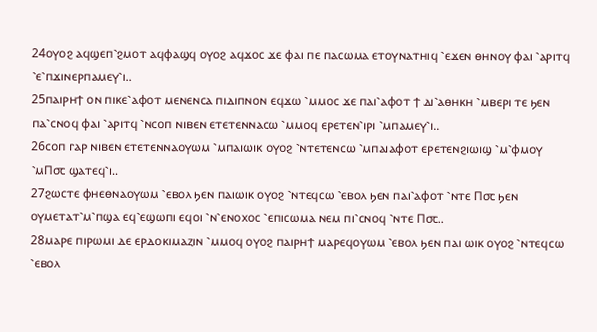24ⲟⲩⲟϩ ⲁϥϣⲉⲡ⳿ϩⲙⲟⲧ ⲁϥⲫⲁϣϥ ⲟⲩⲟϩ ⲁϥϫⲟⲥ ϫⲉ ⲫⲁⲓ ⲡⲉ ⲡⲁⲥⲱⲙⲁ ⲉⲧⲟⲩⲛⲁⲧⲏⲓϥ ⳿ⲉϫⲉⲛ ⲑⲏⲛⲟⲩ ⲫⲁⲓ ⳿ⲁⲣⲓⲧϥ ⳿ⲉ⳿ⲡϫⲓⲛⲉⲣⲡⲁⲙⲉⲩ⳿ⲓ..
25ⲡⲁⲓⲣⲏϯ ⲟⲛ ⲡⲓⲕⲉ⳿ⲁⲫⲟⲧ ⲙⲉⲛⲉⲛⲥⲁ ⲡⲓⲇⲓⲡⲛⲟⲛ ⲉϥϫⲱ ⳿ⲙⲙⲟⲥ ϫⲉ ⲡⲁⲓ⳿ⲁⲫⲟⲧ ϯ ⲇⲓ⳿ⲁⲑⲏⲕⲏ ⳿ⲙⲃⲉⲣⲓ ⲧⲉ ϧⲉⲛ ⲡⲁ⳿ⲥⲛⲟϥ ⲫⲁⲓ ⳿ⲁⲣⲓⲧϥ ⳿ⲛⲥⲟⲡ ⲛⲓⲃⲉⲛ ⲉⲧⲉⲧⲉⲛⲛⲁⲥⲱ ⳿ⲙⲙⲟϥ ⲉⲣⲉⲧⲉⲛ⳿ⲓⲣⲓ ⳿ⲙⲡⲁⲙⲉⲩ⳿ⲓ..
26ⲥⲟⲡ ⲅⲁⲣ ⲛⲓⲃⲉⲛ ⲉⲧⲉⲧⲉⲛⲛⲁⲟⲩⲱⲙ ⳿ⲙⲡⲁⲓⲱⲓⲕ ⲟⲩⲟϩ ⳿ⲛⲧⲉⲧⲉⲛⲥⲱ ⳿ⲙⲡⲁⲓⲁⲫⲟⲧ ⲉⲣⲉⲧⲉⲛϩⲓⲱⲓϣ ⳿ⲙ⳿ⲫⲙⲟⲩ ⳿ⲙⲠ⳪ ϣⲁⲧⲉϥ⳿ⲓ..
27ϩⲱⲥⲧⲉ ⲫⲏⲉⲑⲛⲁⲟⲩⲱⲙ ⳿ⲉⲃⲟⲗ ϧⲉⲛ ⲡⲁⲓⲱⲓⲕ ⲟⲩⲟϩ ⳿ⲛⲧⲉϥⲥⲱ ⳿ⲉⲃⲟⲗ ϧⲉⲛ ⲡⲁⲓ⳿ⲁⲫⲟⲧ ⳿ⲛⲧⲉ Ⲡ⳪ ϧⲉⲛ ⲟⲩⲙⲉⲧⲁⲧ⳿ⲙ⳿ⲡϣⲁ ⲉϥ⳿ⲉϣⲱⲡⲓ ⲉϥⲟⲓ ⳿ⲛ⳿ⲉⲛⲟⲭⲟⲥ ⳿ⲉⲡⲓⲥⲱⲙⲁ ⲛⲉⲙ ⲡⲓ⳿ⲥⲛⲟϥ ⳿ⲛⲧⲉ Ⲡ⳪..
28ⲙⲁⲣⲉ ⲡⲓⲣⲱⲙⲓ ⲇⲉ ⲉⲣⲇⲟⲕⲓⲙⲁⲍⲓⲛ ⳿ⲙⲙⲟϥ ⲟⲩⲟϩ ⲡⲁⲓⲣⲏϯ ⲙⲁⲣⲉϥⲟⲩⲱⲙ ⳿ⲉⲃⲟⲗ ϧⲉⲛ ⲡⲁⲓ ⲱⲓⲕ ⲟⲩⲟϩ ⳿ⲛⲧⲉϥⲥⲱ ⳿ⲉⲃⲟⲗ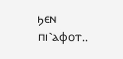ϧⲉⲛ ⲡⲓ⳿ⲁⲫⲟⲧ..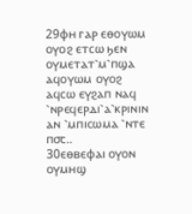29ⲫⲏ ⲅⲁⲣ ⲉⲑⲟⲩⲱⲙ ⲟⲩⲟϩ ⲉⲧⲥⲱ ϧⲉⲛ ⲟⲩⲙⲉⲧⲁⲧ⳿ⲙ⳿ⲡϣⲁ ⲁϥⲟⲩⲱⲙ ⲟⲩⲟϩ ⲁϥⲥⲱ ⲉⲩϩⲁⲡ ⲛⲁϥ ⳿ⲛⲣⲉϥⲉⲣⲇⲓ⳿ⲁ⳿ⲕⲣⲓⲛⲓⲛ ⲁⲛ ⳿ⲙⲡⲓⲥⲱⲙⲁ ⳿ⲛⲧⲉ ⲡ⳪..
30ⲉⲑⲃⲉⲫⲁⲓ ⲟⲩⲟⲛ ⲟⲩⲙⲏϣ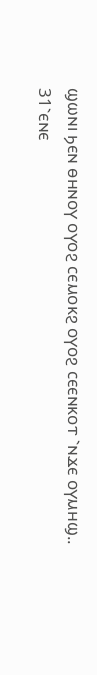ϣⲱⲛⲓ ϧⲉⲛ ⲑⲏⲛⲟⲩ ⲟⲩⲟϩ ⲥⲉⲙⲟⲕϩ ⲟⲩⲟϩ ⲥⲉⲉⲛⲕⲟⲧ ⳿ⲛϫⲉ ⲟⲩⲙⲏϣ..
31⳿ⲉⲛⲉ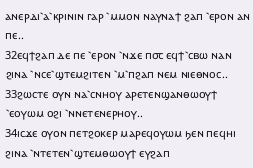ⲁⲛⲉⲣⲇⲓ⳿ⲁ⳿ⲕⲣⲓⲛⲓⲛ ⲅⲁⲣ ⳿ⲙⲙⲟⲛ ⲛⲁⲩⲛⲁϯ ϩⲁⲡ ⳿ⲉⲣⲟⲛ ⲁⲛ ⲡⲉ..
32ⲉϥϯϩⲁⲡ ⲇⲉ ⲡⲉ ⳿ⲉⲣⲟⲛ ⳿ⲛϫⲉ ⲡ⳪ ⲉϥϯ⳿ⲥⲃⲱ ⲛⲁⲛ ϩⲓⲛⲁ ⳿ⲛⲥⲉ⳿ϣⲧⲉⲙϩⲓⲧⲉⲛ ⳿ⲙ⳿ⲡϩⲁⲡ ⲛⲉⲙ ⲛⲓⲉⲑⲛⲟⲥ..
33ϩⲱⲥⲧⲉ ⲟⲩⲛ ⲛⲁ⳿ⲥⲛⲏⲟⲩ ⲁⲣⲉⲧⲉⲛϣⲁⲛⲑⲱⲟⲩϯ ⳿ⲉⲟⲩⲱⲙ ⲟϩⲓ ⳿ⲛⲛⲉⲧⲉⲛⲉⲣⲏⲟⲩ..
34ⲓⲥϫⲉ ⲟⲩⲟⲛ ⲡⲉⲧϩⲟⲕⲉⲣ ⲙⲁⲣⲉϥⲟⲩⲱⲙ ϧⲉⲛ ⲡⲉϥⲏⲓ ϩⲓⲛⲁ ⳿ⲛⲧⲉⲧⲉⲛ⳿ϣⲧⲉⲙⲑⲱⲟⲩϯ ⲉⲩϩⲁⲡ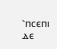⳿ⲡⲥⲉⲡⲓ ⲇⲉ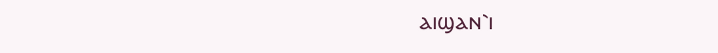ⲁⲓϣⲁⲛ⳿ⲓ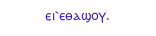ⲉⲓ⳿ⲉⲑⲁϣⲟⲩ.